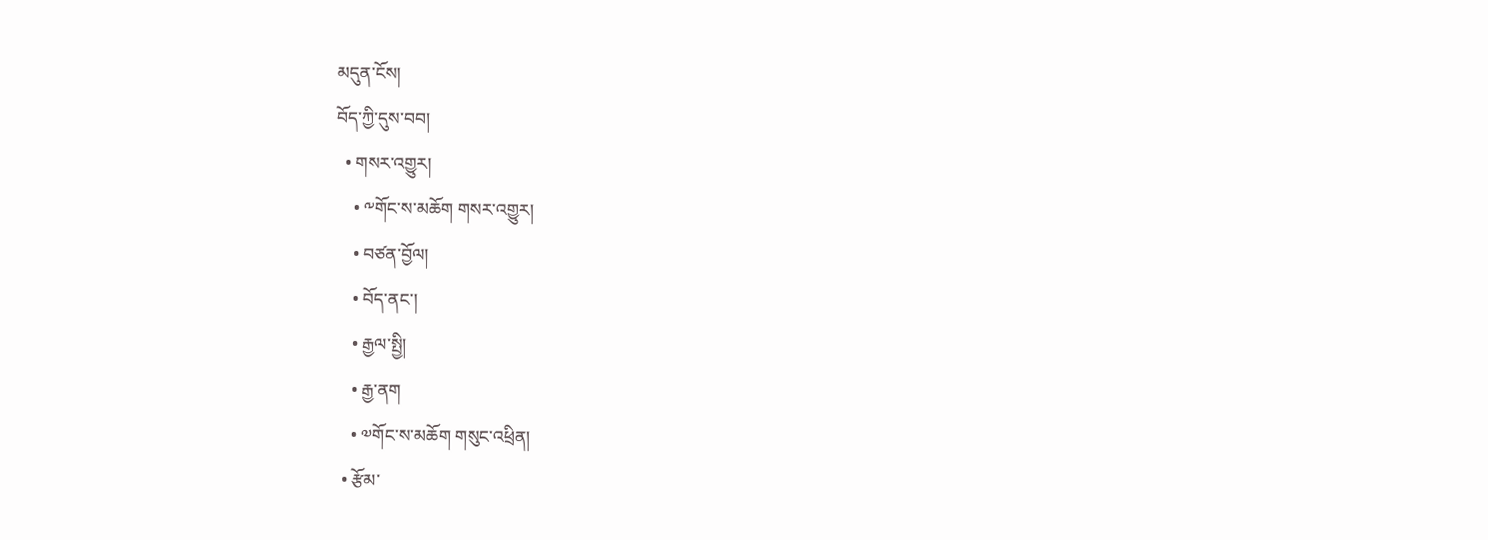མདུན་ངོས།
བོད་ཀྱི་དུས་བབ།
  • གསར་འགྱུར།
    • ༸གོང་ས་མཆོག གསར་འགྱུར།
    • བཙན་བྱོལ།
    • བོད་ནང་།
    • རྒྱལ་སྤྱི།
    • རྒྱ་ནག
    • ༧གོང་ས་མཆོག གསུང་འཕྲིན།
  • རྩོམ་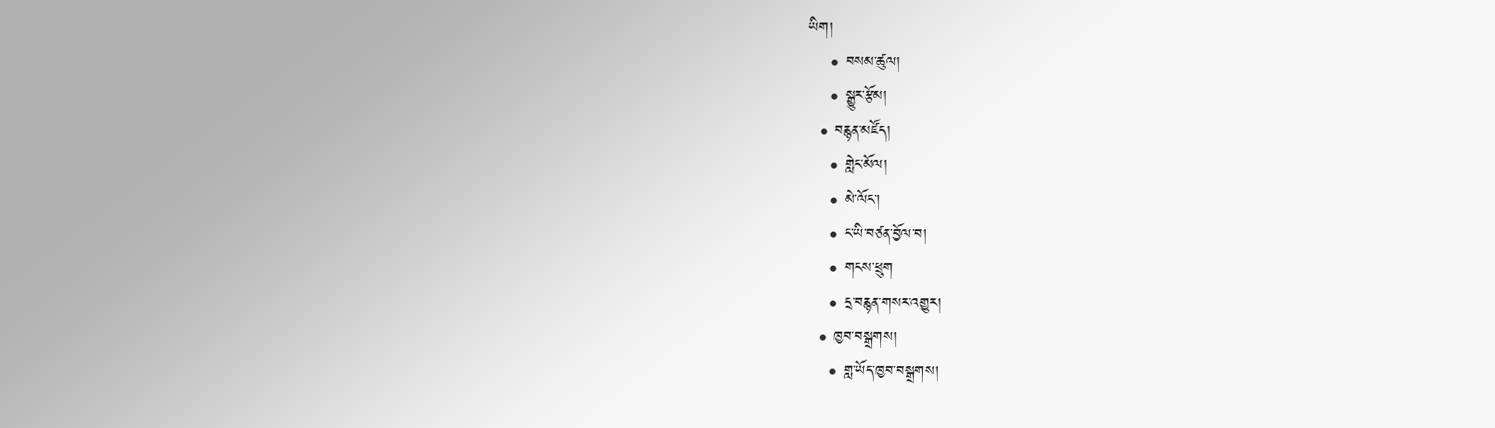ཡིག།
    • བསམ་ཚུལ།
    • སྒྱུར་རྩོམ།
  • བརྙན་མཛོད།
    • གླེང་མོལ།
    • མེ་ལོང་།
    • ང་ཡི་བཙན་བྱོལ་བ།
    • གངས་ཕྲུག
    • དྲ་བརྙན་གསར་འགྱུར།
  • ཁྱབ་བསྒྲགས།
    • གླ་ཡོད་ཁྱབ་བསྒྲགས།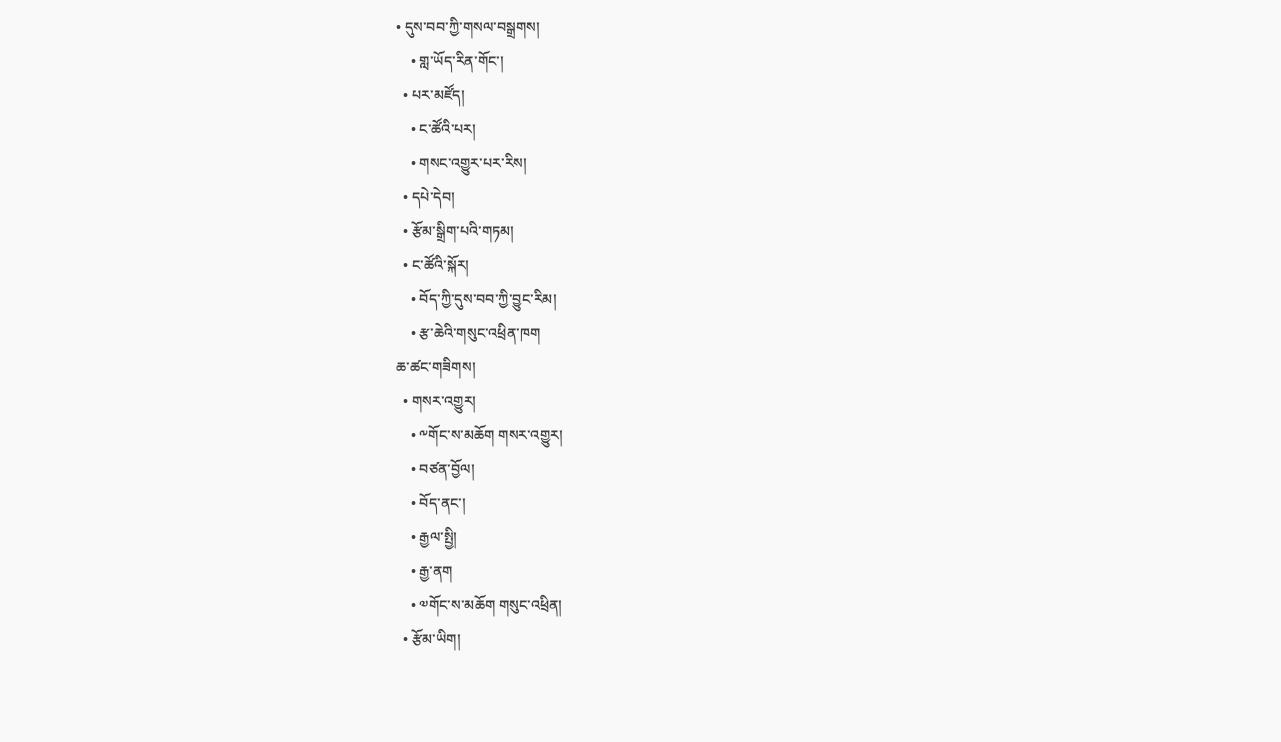• དུས་བབ་ཀྱི་གསལ་བསྒྲགས།
    • གླ་ཡོད་རིན་གོང་།
  • པར་མཛོད།
    • ང་ཚོའི་པར།
    • གསང་འགྱུར་པར་རིས།
  • དཔེ་དེབ།
  • རྩོམ་སྒྲིག་པའི་གཏམ།
  • ང་ཚོའི་སྐོར།
    • བོད་ཀྱི་དུས་བབ་ཀྱི་བྱུང་རིམ།
    • རྩ་ཆེའི་གསུང་འཕྲིན་ཁག
ཆ་ཚང་གཟིགས།
  • གསར་འགྱུར།
    • ༸གོང་ས་མཆོག གསར་འགྱུར།
    • བཙན་བྱོལ།
    • བོད་ནང་།
    • རྒྱལ་སྤྱི།
    • རྒྱ་ནག
    • ༧གོང་ས་མཆོག གསུང་འཕྲིན།
  • རྩོམ་ཡིག།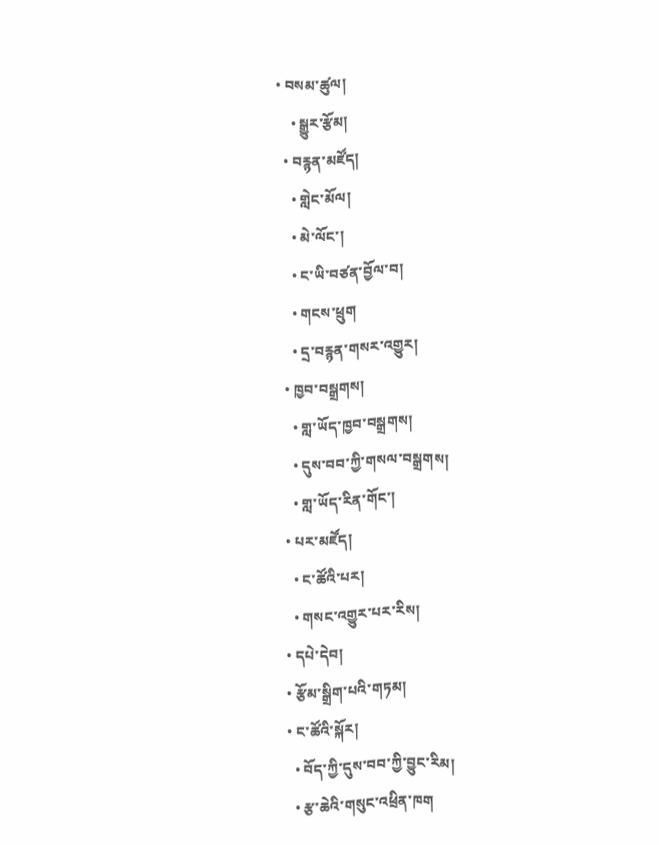• བསམ་ཚུལ།
    • སྒྱུར་རྩོམ།
  • བརྙན་མཛོད།
    • གླེང་མོལ།
    • མེ་ལོང་།
    • ང་ཡི་བཙན་བྱོལ་བ།
    • གངས་ཕྲུག
    • དྲ་བརྙན་གསར་འགྱུར།
  • ཁྱབ་བསྒྲགས།
    • གླ་ཡོད་ཁྱབ་བསྒྲགས།
    • དུས་བབ་ཀྱི་གསལ་བསྒྲགས།
    • གླ་ཡོད་རིན་གོང་།
  • པར་མཛོད།
    • ང་ཚོའི་པར།
    • གསང་འགྱུར་པར་རིས།
  • དཔེ་དེབ།
  • རྩོམ་སྒྲིག་པའི་གཏམ།
  • ང་ཚོའི་སྐོར།
    • བོད་ཀྱི་དུས་བབ་ཀྱི་བྱུང་རིམ།
    • རྩ་ཆེའི་གསུང་འཕྲིན་ཁག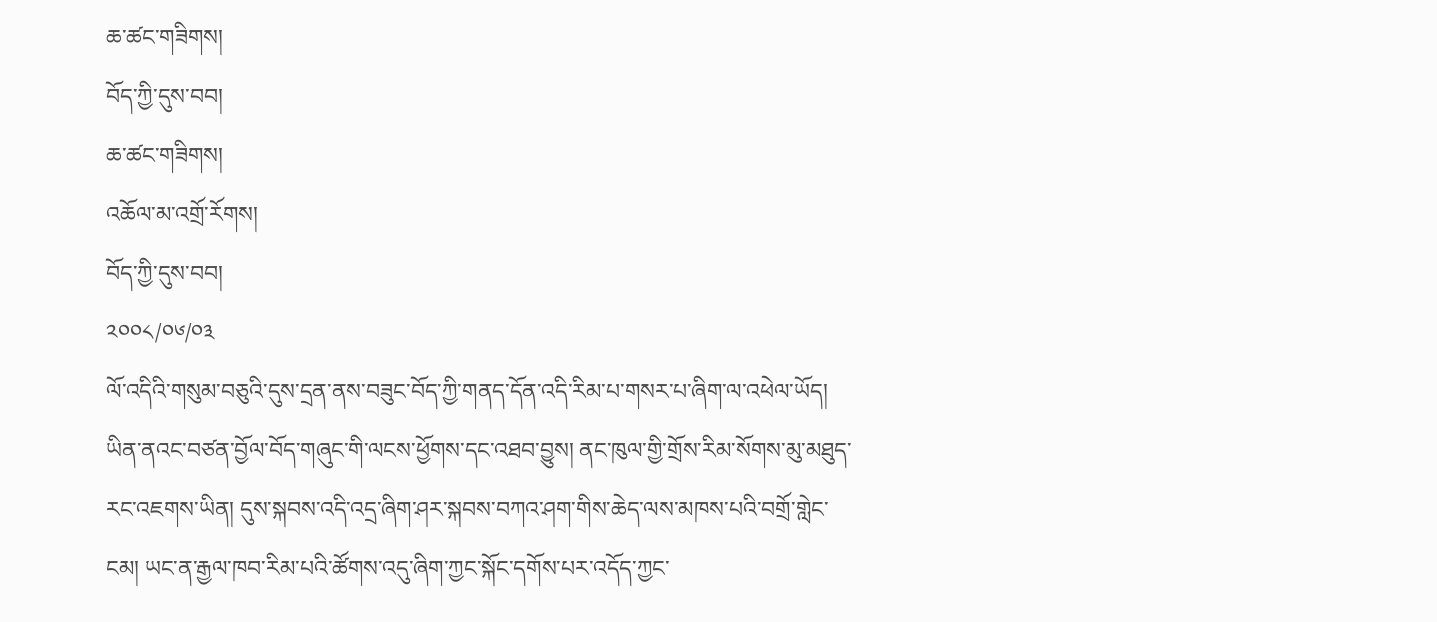ཆ་ཚང་གཟིགས།
བོད་ཀྱི་དུས་བབ།
ཆ་ཚང་གཟིགས།
འཆོལ་མ་འགྲོ་རོགས།
བོད་ཀྱི་དུས་བབ།
༢༠༠༨/༠༦/༠༣
ལོ་འདིའི་གསུམ་བཅུའི་དུས་དྲན་ནས་བཟུང་བོད་ཀྱི་གནད་དོན་འདི་རིམ་པ་གསར་པ་ཞིག་ལ་འཕེལ་ཡོད། ཡིན་ནའང་བཙན་བྱོལ་བོད་གཞུང་གི་ལངས་ཕྱོགས་དང་འཐབ་བྱུས། ནང་ཁུལ་གྱི་གྲོས་རིམ་སོགས་མུ་མཐུད་རང་འཇགས་ཡིན། དུས་སྐབས་འདི་འདྲ་ཞིག་ཤར་སྐབས་བཀའ་ཤག་གིས་ཆེད་ལས་མཁས་པའི་བགྲོ་གླེང་ངམ། ཡང་ན་རྒྱལ་ཁབ་རིམ་པའི་ཚོགས་འདུ་ཞིག་ཀྱང་སྐོང་དགོས་པར་འདོད་ཀྱང་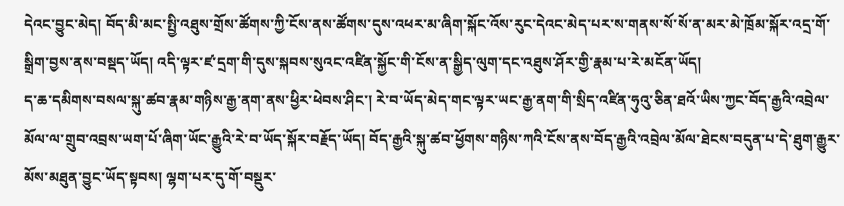དེའང་བྱུང་མེད། བོད་མི་མང་སྤྱི་འཐུས་གྲོས་ཚོགས་ཀྱི་ངོས་ནས་ཚོགས་དུས་འཕར་མ་ཞིག་སྐོང་འོས་རུང་དེའང་མེད་པར་ས་གནས་སོ་སོ་ན་མར་མེ་ཁྲོམ་སྐོར་འདྲ་གོ་སྒྲིག་བྱས་ནས་བསྡད་ཡོད། འདི་ལྟར་ཛ་དྲག་གི་དུས་སྐབས་སུའང་འཛིན་སྐྱོང་གི་ངོས་ན་སྒྱིད་ལུག་དང་འཐུས་ཤོར་གྱི་རྣམ་པ་རེ་མངོན་ཡོད།
ད་ཆ་དམིགས་བསལ་སྐུ་ཚབ་རྣམ་གཉིས་རྒྱ་ནག་ནས་ཕྱིར་ཕེབས་ཤིང་། རེ་བ་ཡོད་མེད་གང་ལྟར་ཡང་རྒྱ་ནག་གི་སྲིད་འཛིན་ཧུའུ་ཅིན་ཐའོ་ཡིས་ཀྱང་བོད་རྒྱའི་འབྲེལ་མོལ་ལ་གྲུབ་འབྲས་ཡག་པོ་ཞིག་ཡོང་རྒྱུའི་རེ་བ་ཡོད་སྐོར་བརྗོད་ཡོད། བོད་རྒྱའི་སྐུ་ཚབ་ཕྱོགས་གཉིས་ཀའི་ངོས་ནས་བོད་རྒྱའི་འབྲེལ་མོལ་ཐེངས་བདུན་པ་དེ་ཐུག་རྒྱུར་མོས་མཐུན་བྱུང་ཡོད་སྟབས། ལྷག་པར་དུ་གོ་བསྡུར་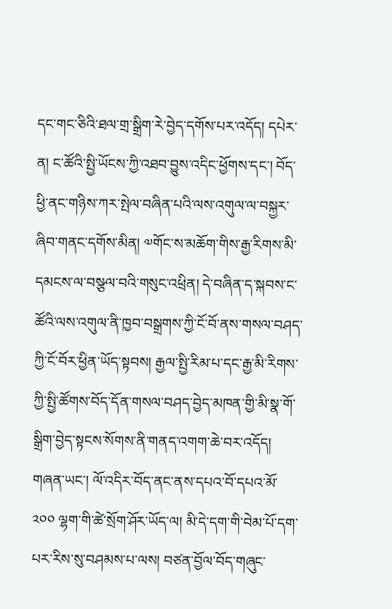དང་གང་ཅིའི་ཐལ་གྲ་སྒྲིག་རེ་བྱེད་དགོས་པར་འདོད། དཔེར་ན། ང་ཚོའི་སྤྱི་ཡོངས་ཀྱི་འཐབ་བྱུས་འདིང་ཕྱོགས་དང་། བོད་ཕྱི་ནང་གཉིས་ཀར་སྤེལ་བཞིན་པའི་ལས་འགུལ་ལ་བསྐྱར་ཞིབ་གནང་དགོས་མིན། ༧གོང་ས་མཆོག་གིས་རྒྱ་རིགས་མི་དམངས་ལ་བསྩལ་བའི་གསུང་འཕྲིན། དེ་བཞིན་ད་སྐབས་ང་ཚོའི་ལས་འགུལ་ནི་ཁྱབ་བསྒྲགས་ཀྱི་ངོ་བོ་ནས་གསལ་བཤད་ཀྱི་ངོ་བོར་ཕྱིན་ཡོད་སྟབས། རྒྱལ་སྤྱི་རིམ་པ་དང་རྒྱ་མི་རིགས་ཀྱི་སྤྱི་ཚོགས་བོད་དོན་གསལ་བཤད་བྱེད་མཁན་གྱི་མི་སྣ་གོ་སྒྲིག་བྱེད་སྟངས་སོགས་ནི་གནད་འགག་ཆེ་བར་འདོད། གཞན་ཡང་། ལོ་འདིར་བོད་ནང་ནས་དཔའ་བོ་དཔའ་མོ་ ༢༠༠ ལྷག་གི་ཚེ་སྲོག་ཤོར་ཡོད་ལ། མི་དེ་དག་གི་བེམ་པོ་དག་པར་རིས་སུ་བཤམས་པ་ལས། བཙན་བྱོལ་བོད་གཞུང་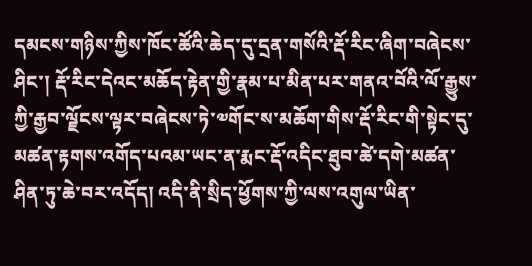དམངས་གཉིས་ཀྱིས་ཁོང་ཚོའི་ཆེད་དུ་དྲན་གསོའི་རྡོ་རིང་ཞིག་བཞེངས་ཤིང་། རྡོ་རིང་དེའང་མཆོད་རྟེན་གྱི་རྣམ་པ་མིན་པར་གནའ་བོའི་ལོ་རྒྱུས་ཀྱི་རྒྱབ་ལྗོངས་ལྟར་བཞེངས་ཏེ་༧གོང་ས་མཆོག་གིས་རྡོ་རིང་གི་སྟེང་དུ་མཚན་རྟགས་འགོད་པའམ་ཡང་ན་རྨང་རྡོ་འདིང་ཐུབ་ཚེ་དགེ་མཚན་ཤིན་ཏུ་ཆེ་བར་འདོད། འདི་ནི་སྲིད་ཕྱོགས་ཀྱི་ལས་འགུལ་ཡིན་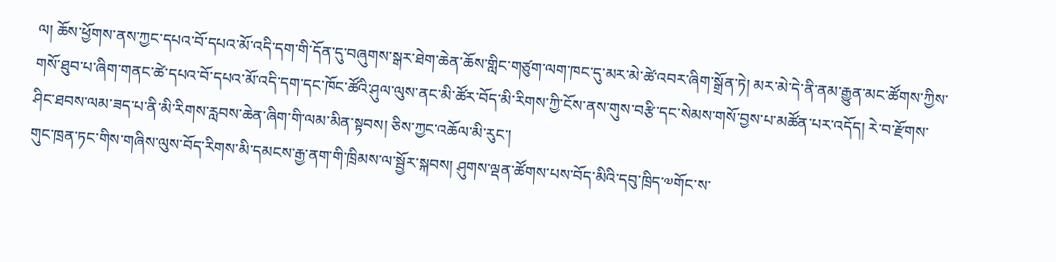ལ། ཆོས་ཕྱོགས་ནས་ཀྱང་དཔའ་བོ་དཔའ་མོ་འདི་དག་གི་དོན་དུ་བཞུགས་སྒར་ཐེག་ཆེན་ཆོས་གླིང་གཙུག་ལག་ཁང་དུ་མར་མེ་ཚེ་འབར་ཞིག་སྒྲོན་ཏེ། མར་མེ་དེ་ནི་ནམ་རྒྱུན་མང་ཚོགས་ཀྱིས་གསོ་ཐུབ་པ་ཞིག་གནང་ཚེ་དཔའ་བོ་དཔའ་མོ་འདི་དག་དང་ཁོང་ཚོའི་ཤུལ་ལུས་ནང་མི་ཚོར་བོད་མི་རིགས་ཀྱི་ངོས་ནས་གུས་བརྩི་དང་སེམས་གསོ་བྱས་པ་མཚོན་པར་འདོད། རེ་བ་རྫོགས་ཤིང་ཐབས་ལམ་ཟད་པ་ནི་མི་རིགས་རླབས་ཆེན་ཞིག་གི་ལམ་མིན་སྟབས། ཅིས་ཀྱང་འཆོལ་མི་རུང་།
གུང་ཁྲན་ཏང་གིས་གཞིས་ལུས་བོད་རིགས་མི་དམངས་རྒྱ་ནག་གི་ཁྲིམས་ལ་སྦྱོར་སྐབས། ཤུགས་ལྡན་ཚོགས་པས་བོད་མིའི་དབུ་ཁྲིད་༧གོང་ས་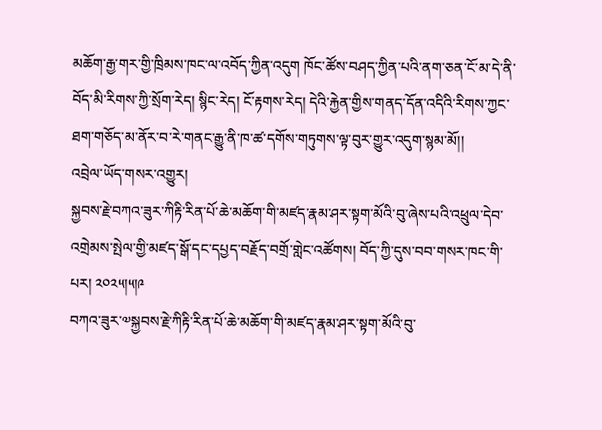མཆོག་རྒྱ་གར་གྱི་ཁྲིམས་ཁང་ལ་འབོད་ཀྱིན་འདུག ཁོང་ཚོས་བཤད་ཀྱིན་པའི་ནག་ཅན་ངོ་མ་དེ་ནི་བོད་མི་རིགས་ཀྱི་སྲོག་རེད། སྙིང་རེད། ངོ་རྟགས་རེད། དེའི་རྐྱེན་གྱིས་གནད་དོན་འདིའི་རིགས་ཀྱང་ཐག་གཅོད་མ་ནོར་བ་རེ་གནང་རྒྱུ་ནི་ཁ་ཚ་དགོས་གཏུགས་ལྟ་བུར་གྱུར་འདུག་སྙམ་མོ།།
འབྲེལ་ཡོད་གསར་འགྱུར།
སྐྱབས་རྗེ་བཀའ་ཟུར་ཀིརྟི་རིན་པོ་ཆེ་མཆོག་གི་མཛད་རྣམ་ཤར་སྟག་མོའི་བུ་ཞེས་པའི་འཕྲུལ་དེབ་འགྲེམས་སྤེལ་གྱི་མཛད་སྒོ་དང་དཔྱད་བརྗོད་བགྲོ་གླེང་འཚོགས། བོད་ཀྱི་དུས་བབ་གསར་ཁང་གི་པར། ༢༠༢༥།༥།༩
བཀའ་ཟུར་༧སྐྱབས་རྗེ་ཀིརྟི་རིན་པོ་ཆེ་མཆོག་གི་མཛད་རྣམ་ཤར་སྟག་མོའི་བུ་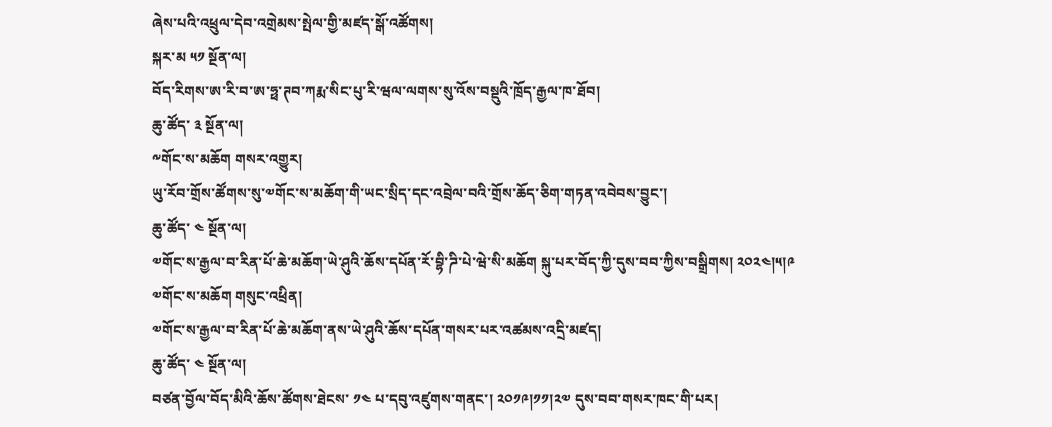ཞེས་པའི་འཕྲུལ་དེབ་འགྲེམས་སྤེལ་གྱི་མཛད་སྒོ་འཚོགས།
སྐར་མ ༥༡ སྔོན་ལ།
བོད་རིགས་ཨ་རི་བ་ཨ་ཧྥ་ཊབ་ཀརྨ་སིང་པུ་རི་ཝལ་ལགས་སུ་འོས་བསྡུའི་ཁྲོད་རྒྱལ་ཁ་ཐོབ།
ཆུ་ཚོད་ ༣ སྔོན་ལ།
༸གོང་ས་མཆོག གསར་འགྱུར།
ཡུ་རོབ་གྲོས་ཚོགས་སུ་༧གོང་ས་མཆོག་གི་ཡང་སྲིད་དང་འབྲེལ་བའི་གྲོས་ཆོད་ཅིག་གཏན་འབེབས་བྱུང་།
ཆུ་ཚོད་ ༤ སྔོན་ལ།
༧གོང་ས་རྒྱལ་བ་རིན་པོ་ཆེ་མཆོག་ཡེ་ཤུའི་ཆོས་དཔོན་རོ་བྷི་ཌི་པེ་ཝེ་སི་མཆོག སྐུ་པར་བོད་ཀྱི་དུས་བབ་ཀྱིས་བསྒྲིགས། ༢༠༢༤།༥།༩
༧གོང་ས་མཆོག གསུང་འཕྲིན།
༧གོང་ས་རྒྱལ་བ་རིན་པོ་ཆེ་མཆོག་ནས་ཡེ་ཤུའི་ཆོས་དཔོན་གསར་པར་འཚམས་འདྲི་མཛད།
ཆུ་ཚོད་ ༤ སྔོན་ལ།
བཙན་བྱོལ་བོད་མིའི་ཆོས་ཚོགས་ཐེངས་ ༡༤ པ་དབུ་འཛུགས་གནང་། ༢༠༡༩།༡༡།༢༧ དུས་བབ་གསར་ཁང་གི་པར།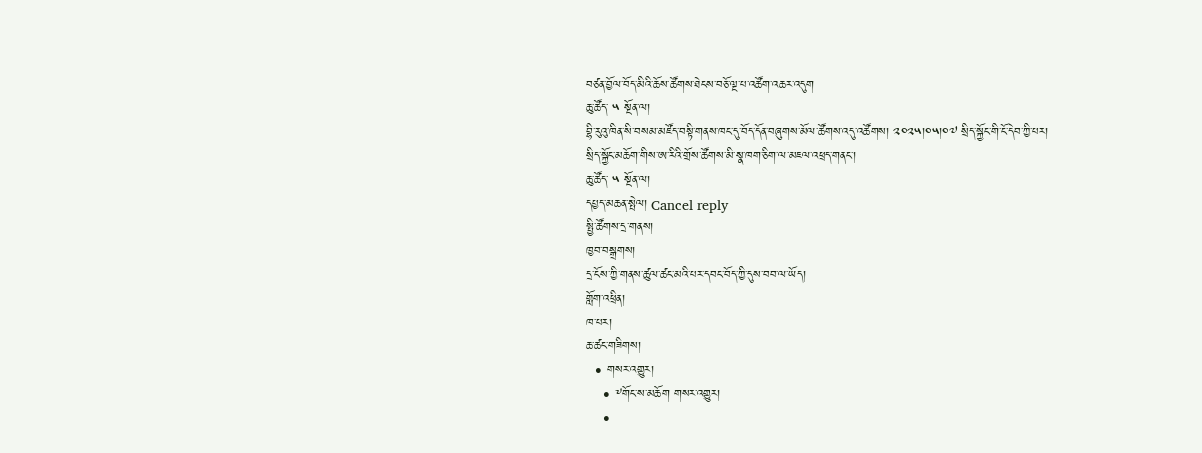བཙན་བྱོལ་བོད་མིའི་ཆོས་ཚོགས་ཐེངས་བཅོ་ལྔ་པ་འཚོག་འཆར་འདུག
ཆུ་ཚོད་ ༥ སྔོན་ལ།
བྷི་རུའུ་ཁིན་སི་བསམ་མཛོད་བསྟི་གནས་ཁང་དུ་བོད་དོན་བཞུགས་མོལ་ཚོགས་འདུ་འཚོགས། ༢༠༢༥།༠༥།༠༧ སྲིད་སྐྱོང་གི་ངོ་དེབ་ཀྱི་པར།
སྲིད་སྐྱོང་མཆོག་གིས་ཨ་རིའི་གྲོས་ཚོགས་མི་སྣ་ཁག་ཅིག་ལ་མཇལ་འཕྲད་གནང་།
ཆུ་ཚོད་ ༥ སྔོན་ལ།
དཔྱད་མཆན་སྤེལ། Cancel reply
སྤྱི་ཚོགས་དྲ་གནས།
ཁྱབ་བསྒྲགས།
དྲ་ངོས་ཀྱི་གནས་ཚུལ་ཚང་མའི་པར་དབང་བོད་ཀྱི་དུས་བབ་ལ་ཡོད།
གློག་འཕྲིན།
ཁ་པར།
ཆ་ཚང་གཟིགས།
  • གསར་འགྱུར།
    • ༸གོང་ས་མཆོག གསར་འགྱུར།
    •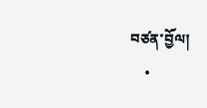བཙན་བྱོལ།
    •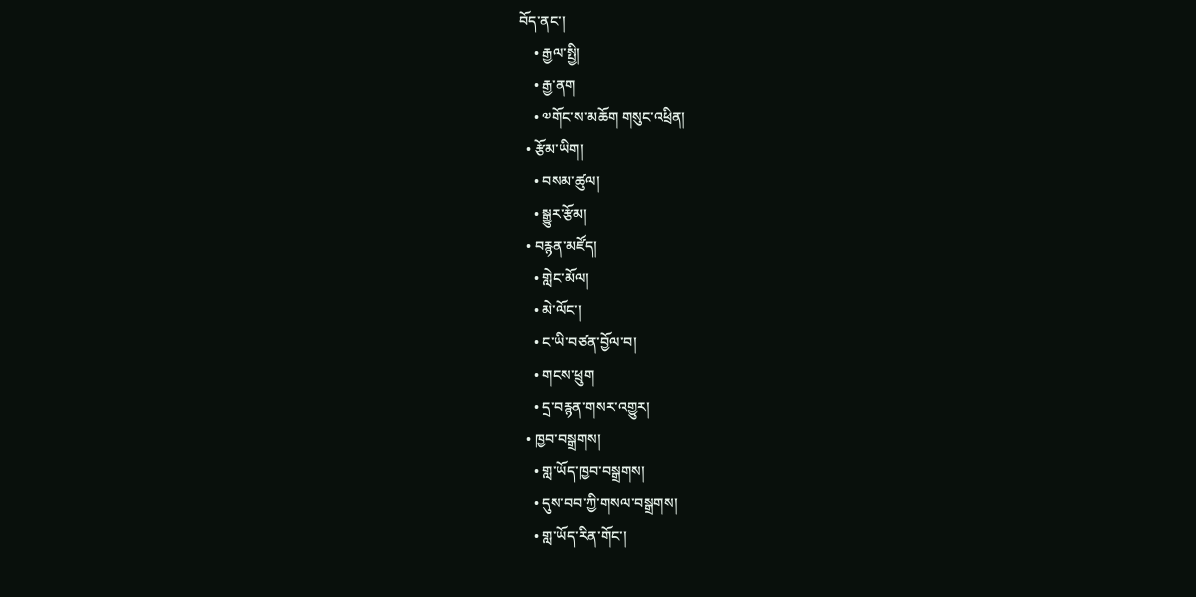བོད་ནང་།
    • རྒྱལ་སྤྱི།
    • རྒྱ་ནག
    • ༧གོང་ས་མཆོག གསུང་འཕྲིན།
  • རྩོམ་ཡིག།
    • བསམ་ཚུལ།
    • སྒྱུར་རྩོམ།
  • བརྙན་མཛོད།
    • གླེང་མོལ།
    • མེ་ལོང་།
    • ང་ཡི་བཙན་བྱོལ་བ།
    • གངས་ཕྲུག
    • དྲ་བརྙན་གསར་འགྱུར།
  • ཁྱབ་བསྒྲགས།
    • གླ་ཡོད་ཁྱབ་བསྒྲགས།
    • དུས་བབ་ཀྱི་གསལ་བསྒྲགས།
    • གླ་ཡོད་རིན་གོང་།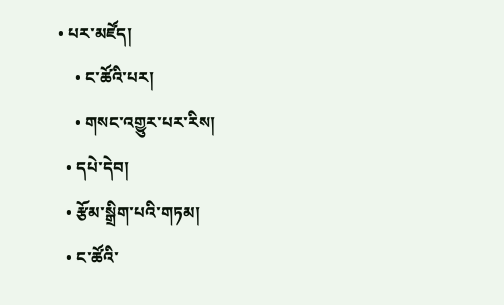• པར་མཛོད།
    • ང་ཚོའི་པར།
    • གསང་འགྱུར་པར་རིས།
  • དཔེ་དེབ།
  • རྩོམ་སྒྲིག་པའི་གཏམ།
  • ང་ཚོའི་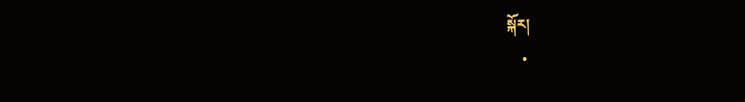སྐོར།
    •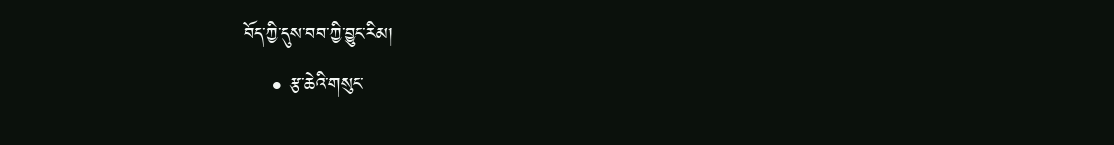བོད་ཀྱི་དུས་བབ་ཀྱི་བྱུང་རིམ།
    • རྩ་ཆེའི་གསུང་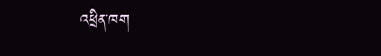འཕྲིན་ཁག